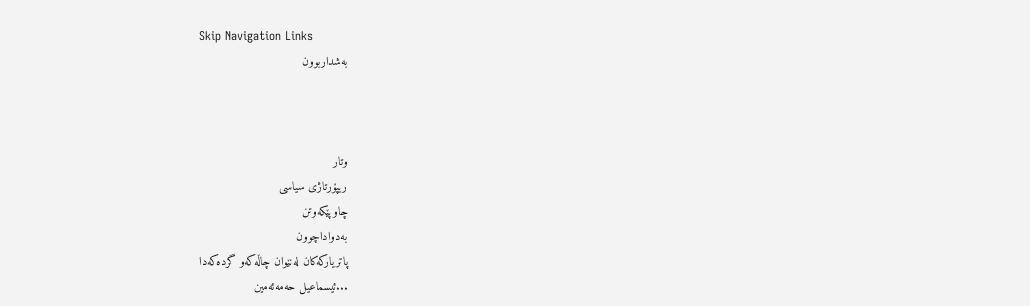Skip Navigation Links
به‌شداربوون



وتار
ریپۆرتاژی سیاسی
چاوپێکه‌وتن
به‌دواداچوون
پاتریاركه‌كان له‌نێوان چاڵه‌كه‌‌و گرده‌كه‌دا
...ئیسماعیل حه‌مه‌ئه‌مین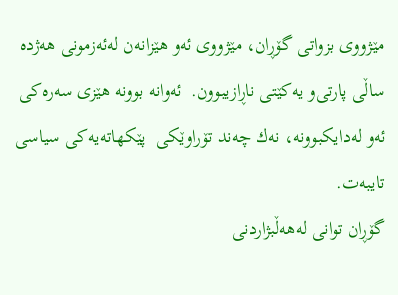مێژووی بزواتی گۆڕان، مێژووی ئه‌و هێزانه‌ن له‌ئه‌زمونی هه‌ژده‌ ساڵی پارتی‌و یه‌كێتی ناڕازیبوون.  ئه‌وانه‌ بوونه‌ هێزی سه‌ره‌كی  ئه‌و له‌دایكبوونه‌، نه‌ك چه‌ند تۆراوێكی  پێكهاته‌یه‌كی سیاسی تایبه‌ت.
گۆڕان توانی له‌هه‌ڵبژاردنی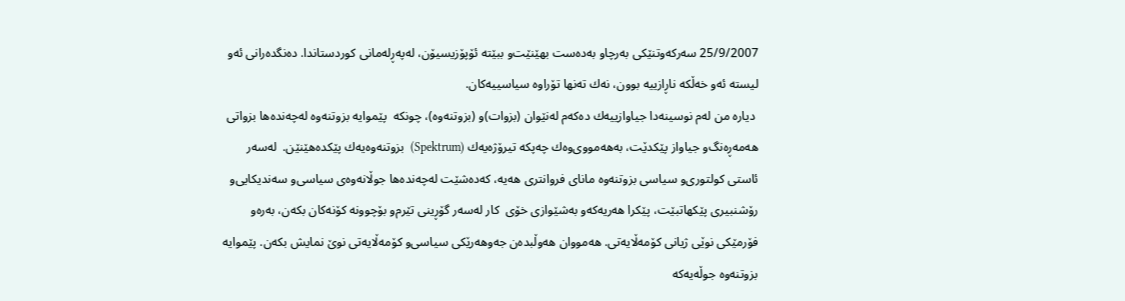25/9/2007 سه‌ركه‌وتنێكی به‌رچاو به‌ده‌ست بهێنێت‌و ببێته‌ ئۆپۆزیسیۆن، له‌په‌ڕله‌مانی كوردستاندا. ده‌نگده‌رانی ئه‌و لیسته‌ ئه‌و خه‌ڵكه‌ ناڕازییه‌ بوون، نه‌ك ته‌نها تۆراوه‌ سیاسییه‌كان.
 دیاره‌ من له‌م نوسینه‌دا جیاوازییه‌ك ده‌كه‌م له‌نێوان (بزوات)و (بزوتنه‌وه‌)، چونكه‌  پێموایه‌ بزوتنه‌وه‌ له‌چه‌نده‌ها بزواتی هه‌مه‌ڕه‌نگ‌و جیاواز پێكدێت، به‌هه‌مووی‌‌وه‌ك چه‌پكه‌ تیرۆژه‌یه‌ك (Spektrum)  بزوتنه‌وه‌یه‌ك پێكده‌هێنێن.  له‌سه‌ر ئاستی كولتوری‌و سیاسی بزوتنه‌وه‌ مانای فروانتری هه‌یه‌، كه‌ده‌شێت له‌چه‌نده‌ها جوڵانه‌وه‌ی سیاسی‌و سه‌ندیكایی‌و رۆشنبیری پێكهاتبێت، پێكرا هه‌ریه‌كه‌و به‌شێوازی خۆی  كار له‌سه‌ر گۆڕینی تێرم‌و بۆچوونه‌ كۆنه‌كان بكه‌ن، به‌ره‌و فۆرمێكی نوێی ژیانی كۆمه‌ڵایه‌تی. هه‌مووان هه‌وڵبده‌ن جه‌وهه‌رێكی سیاسی‌و كۆمه‌ڵایه‌تی نوێ نمایش بكه‌ن. پێموایه‌ بزوتنه‌وه‌ جوڵه‌یه‌كه‌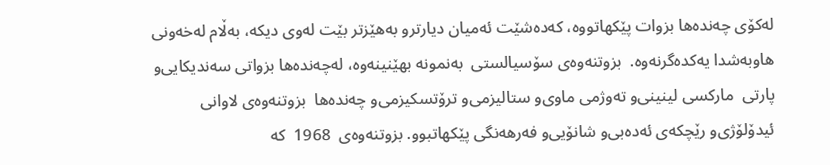له‌كۆی چه‌نده‌ها بزوات پێكهاتووه‌، كه‌ده‌شێت ئه‌میان دیارتر‌و به‌هێزتر بێت له‌وی دیكه‌، به‌ڵام له‌خه‌ونی هاوبه‌شدا یه‌كده‌گرنه‌وه‌.  بزوتنه‌وه‌ی سۆسیالستی  به‌نمونه‌ بهێنینه‌وه‌، له‌چه‌نده‌ها بزواتی سه‌ندیكایی‌و پارتی  ماركسی لینینی‌و ته‌وژمی ماوی‌و ستالیزمی‌و ترۆتسكیزمی‌و چه‌نده‌ها  بزوتنه‌وه‌ی لاوانی ئیدۆلۆژی‌و رێچكه‌ی ئه‌ده‌بی‌و شانۆیی‌و فه‌رهه‌نگی پێكهاتبوو. بزوتنه‌وه‌ی  1968  كه‌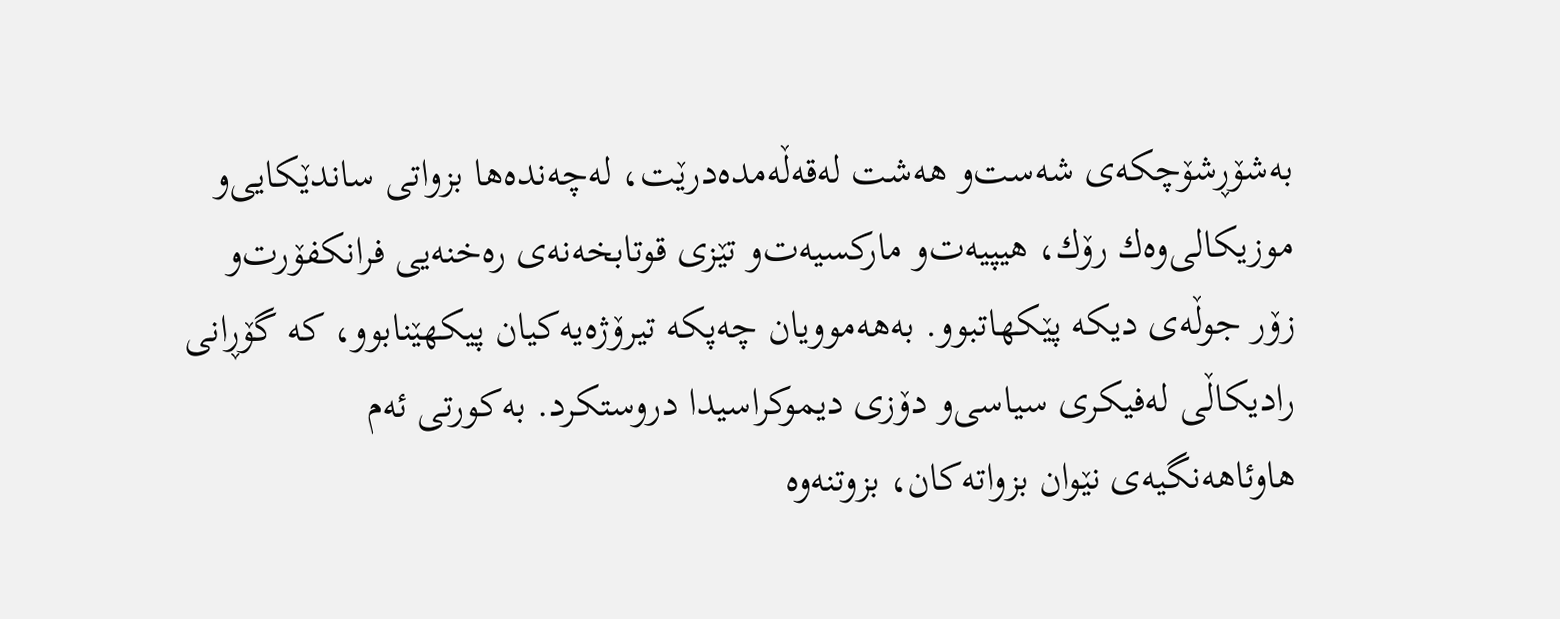به‌شۆڕشۆچكه‌ی شه‌ست‌و هه‌شت له‌قه‌ڵه‌مده‌درێت، له‌چه‌نده‌ها بزواتی ساندێكایی‌و موزیكالی‌وه‌ك رۆك، هیپیه‌ت‌و ماركسیه‌ت‌و تێزی قوتابخه‌نه‌ی ره‌خنه‌یی فرانكفۆرت‌و زۆر جوڵه‌ی دیكه‌ پێكهاتبوو. به‌هه‌موویان چه‌پكه‌ تیرۆژه‌یه‌كیان پیكهێنابوو، كه‌ گۆڕانی رادیكاڵی له‌فیكری سیاسی‌و دۆزی دیموكراسیدا دروستكرد. به‌كورتی ئه‌م هاوئاهه‌نگیه‌ی نێوان بزواته‌كان، بزوتنه‌وه‌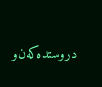دروستده‌كه‌ن‌و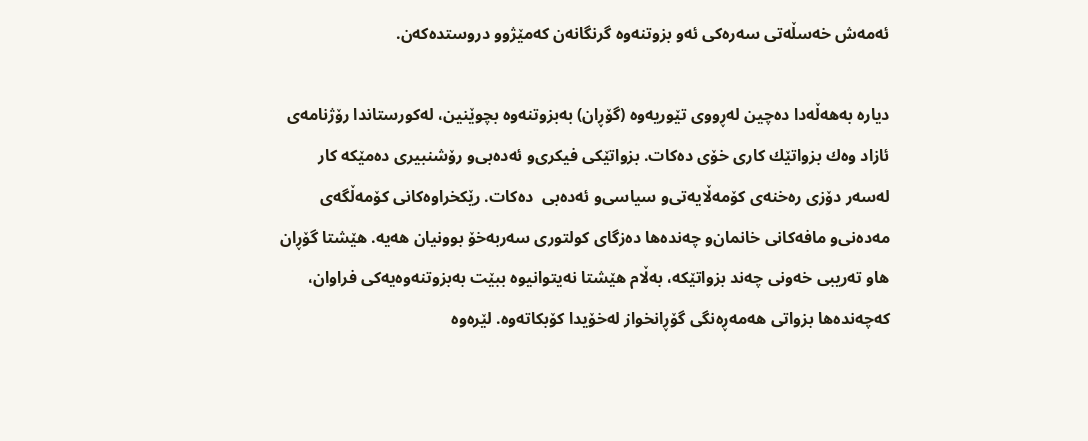ئه‌مه‌ش خه‌سڵه‌تی سه‌ره‌كی ئه‌و بزوتنه‌وه‌ گرنگانه‌ن كه‌مێژوو دروستده‌كه‌ن.

دیاره‌ به‌هه‌ڵه‌دا ده‌چین له‌ڕووی تێوریه‌وه‌ (گۆڕان) به‌بزوتنه‌وه‌ بچوێنین، له‌كورستاندا رۆژنامه‌ی ئازاد ‌وه‌ك بزواتێك كاری خۆی ده‌كات. بزواتێكی فیكری‌و ئه‌ده‌بی‌و رۆشنبیری ده‌مێكه‌ كار له‌سه‌ر دۆزی ره‌خنه‌ی كۆمه‌ڵایه‌تی‌و سیاسی‌و ئه‌ده‌بی  ده‌كات. رێكخراوه‌كانی كۆمه‌ڵگه‌ی مه‌ده‌نی‌و مافه‌كانی خانمان‌و چه‌نده‌ها ده‌زگای كولتوری سه‌ربه‌خۆ بوونیان هه‌یه‌. هێشتا گۆڕان هاو ته‌ریبی خه‌ونی چه‌ند بزواتێكه‌، به‌ڵام هێشتا نه‌یتوانیوه‌ ببێت به‌بزوتنه‌وه‌یه‌كی فراوان، كه‌چه‌نده‌ها بزواتی هه‌مه‌ڕه‌نگی گۆڕانخواز له‌خۆیدا كۆبكاته‌وه‌. لێره‌وه‌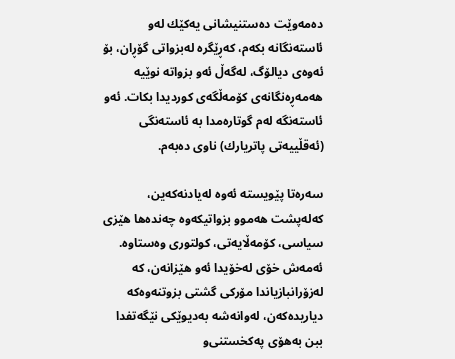ده‌مه‌وێت ده‌ستنیشانی یه‌كێك له‌و ئاسته‌نگانه‌ بكه‌م، كه‌ڕێگره‌ له‌بزواتی گۆڕان، بۆ ئه‌وه‌ی دیالۆگ، له‌گه‌ڵ ئه‌و بزواته‌ نوێیه‌ هه‌مه‌ڕه‌نگانه‌ی كۆمه‌ڵگه‌ی كوردیدا بكات. ئه‌و ئاسته‌نگه‌ له‌م گوتاره‌مدا به‌ ئاسته‌نگی  (ئه‌قڵییه‌تی پاتریارك) ناوی ده‌به‌م.

سه‌ره‌تا پێویسته‌ ئه‌وه‌ له‌یادنه‌كه‌ین، كه‌له‌پشت هه‌موو بزواتیكه‌وه‌ چه‌نده‌‌ها هێزی سیاسی، كۆمه‌ڵایه‌تی، كولتوری ‌وه‌ستاوه‌. ئه‌مه‌ش خۆی له‌خۆیدا ئه‌و هێزانه‌ن، كه‌ له‌زۆرانبازیاندا مۆركی گشتی بزوتنه‌وه‌كه‌ دیاریده‌كه‌ن، له‌وانه‌شه‌ به‌دیوێكی نێگه‌تفدا ببن به‌هۆی په‌كخستنی‌و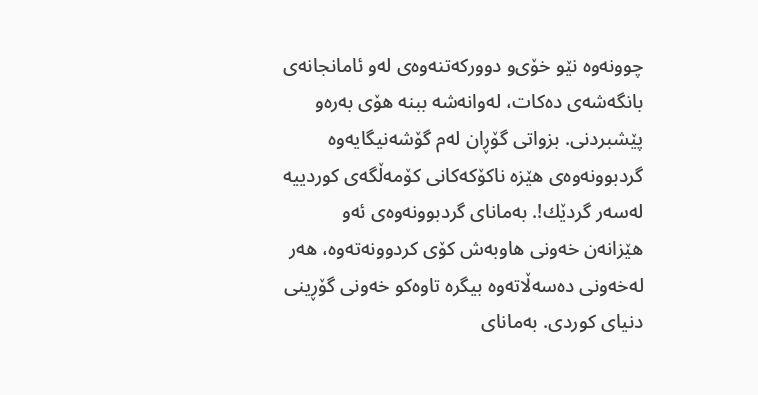چوونه‌وه‌ نێو خۆی‌و دووركه‌تنه‌وه‌ی له‌و ئامانجانه‌ی بانگه‌شه‌ی ده‌كات، له‌وانه‌شه‌ ببنه‌ هۆی به‌ره‌و پێشبردنی. بزواتی گۆڕان له‌م گۆشه‌نیگایه‌وه‌ گردبوونه‌وه‌ی هێزه‌ ناكۆكه‌كانی كۆمه‌ڵگه‌ی كوردییه‌ له‌سه‌ر گردێك!. به‌مانای گردبوونه‌وه‌ی ئه‌و هێزانه‌ن خه‌ونی هاوبه‌ش كۆی كردوونه‌ته‌وه‌، هه‌ر له‌خه‌ونی ده‌سه‌ڵاته‌وه‌ بیگره‌ تاوه‌كو خه‌ونی گۆڕینی دنیای كوردی. به‌مانای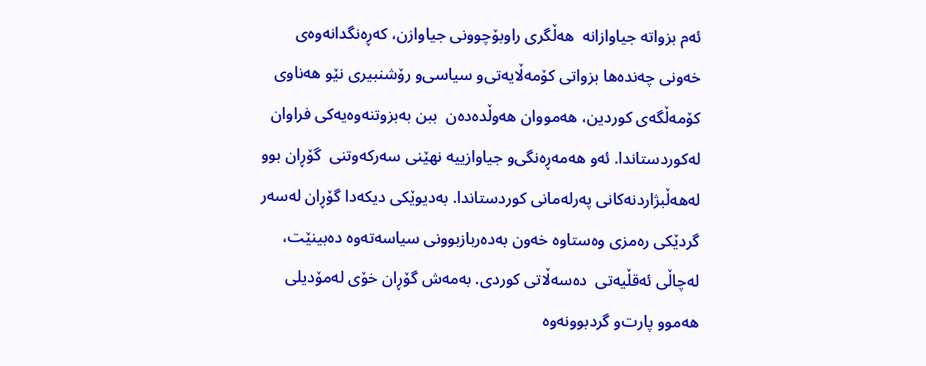ئه‌م بزواته‌ جیاوازانه‌  هه‌ڵگری راوبۆچوونی جیاوازن، كه‌ڕه‌نگدانه‌وه‌ی خه‌ونی چه‌نده‌ها بزواتی كۆمه‌ڵایه‌تی‌و سیاسی‌و رۆشنبیری نێو هه‌ناوی كۆمه‌ڵگه‌ی كوردین، هه‌مووان هه‌وڵده‌ده‌ن  ببن به‌بزوتنه‌وه‌یه‌كی فراوان له‌كوردستاندا. ئه‌و هه‌مه‌ڕه‌نگی‌و جیاوازییه‌ نهێنی سه‌ركه‌وتنی  گۆڕان بوو له‌هه‌ڵبژاردنه‌كانی په‌رله‌مانی كوردستاندا. به‌دیوێكی دیكه‌دا گۆڕان له‌سه‌ر گردێكی ره‌مزی ‌وه‌ستاوه‌ خه‌ون به‌ده‌ربازبوونی سیاسه‌ته‌وه‌ ده‌بینێت، له‌چاڵی ئه‌قڵیه‌تی  ده‌سه‌ڵاتی كوردی. به‌مه‌ش گۆڕان خۆی له‌مۆدیلی هه‌موو پارت‌و گردبوونه‌وه‌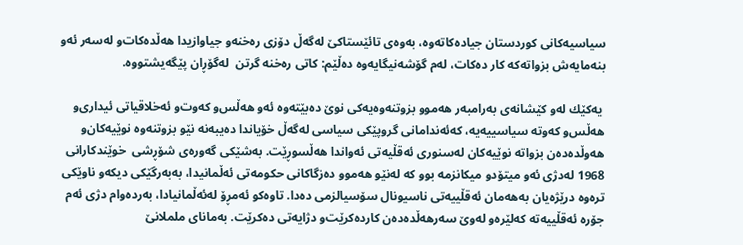سیاسیه‌كانی كوردستان جیاده‌كاته‌وه‌، به‌وه‌ی تائێستاكێ له‌گه‌ڵ دۆزی ره‌خنه‌‌و جیاوازیدا هه‌ڵده‌كات‌و له‌سه‌ر ئه‌و بنه‌مایه‌ش بزواته‌كه‌ كار ده‌كات، له‌م گۆشه‌نیگایه‌وه‌ ده‌ڵێم: كاتی ره‌خنه‌ گرتن  له‌گۆڕان پێگه‌یشتووه‌.

 یه‌كێك له‌و كێشانه‌ی به‌رامبه‌ر هه‌موو بزوتنه‌وه‌یه‌كی نوێ ده‌بێته‌وه‌ ئه‌و هه‌ڵس‌و كه‌وت‌و ئه‌خلاقیاتی ئیداری‌و هه‌ڵس‌و كه‌وته‌ سیاسییه‌یه‌، كه‌ئه‌ندامانی گروپێكی سیاسی له‌گه‌ڵ خۆیاندا ده‌یبه‌نه‌ نێو بزوتنه‌وه‌ نوێیه‌كان‌و هه‌وڵده‌ده‌ن بزواته‌ نوێیه‌كان له‌سنوری ئه‌قڵیه‌تی ئه‌واندا هه‌ڵسوڕێت. به‌شێكی گه‌وره‌ی شۆڕشی  خوێندكارانی 1968 له‌دژی ئه‌و میتۆدو میكانزمه‌ بوو كه‌ له‌نێو هه‌موو ده‌زگاكانی حكومه‌تی ئه‌ڵمانیدا، به‌به‌رگێكی دیكه‌‌و ناوێكی تره‌وه‌ درێژه‌یان به‌هه‌مان ئه‌قڵییه‌تی ناسیونال سۆسیالزمی ده‌دا. تاوه‌كو ئه‌مڕۆ له‌ئه‌ڵمانیادا، به‌رده‌وام دژی ئه‌م جۆره‌ ئه‌قڵییه‌ته‌ كه‌لێره‌و له‌وێ سه‌رهه‌ڵده‌ده‌ن كارده‌كرێت‌و دژایه‌تی ده‌كرێت. به‌مانای ململانێ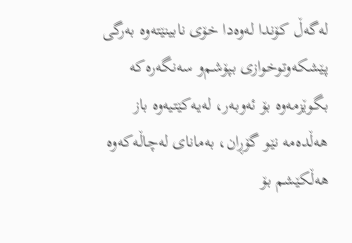له‌گه‌ڵ كۆندا له‌وه‌دا خۆی نابینێته‌وه‌ به‌رگی پێشكه‌وتوخوازی بپۆشم‌و سه‌نگه‌ره‌كه‌ بگوێزمه‌وه‌ بۆ ئه‌وبه‌ر، له‌یه‌كێتیه‌وه‌ باز هه‌ڵده‌مه‌ نێو گۆڕان، به‌مانای له‌چاڵه‌كه‌وه‌ هه‌ڵكێشم بۆ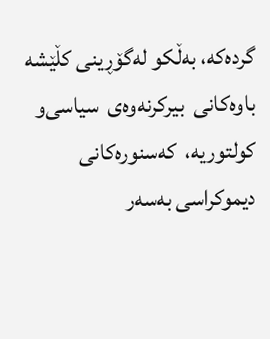گرده‌كه‌، به‌ڵكو له‌گۆڕینی كڵێشه‌ باوه‌كانی  بیركرنه‌وه‌ی  سیاسی‌و كولتوریه‌،  كه‌سنوره‌كانی دیموكراسی به‌سه‌ر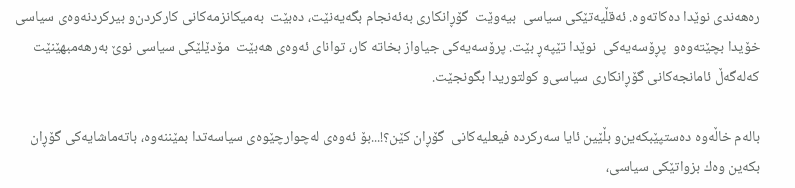ره‌هه‌ندی نوێدا ده‌كاته‌وه‌. ئه‌قڵیه‌تێكی سیاسی  بیه‌وێت  گۆڕانكاری به‌ئه‌نجام بگه‌یه‌نێت، ده‌بێت  به‌میكانزمه‌كانی كاركردن‌و بیركردنه‌وه‌ی سیاسی خۆیدا بچێته‌وه‌‌و  پڕۆسه‌یه‌كی  نوێدا تێپه‌ڕ بێت. پرۆسه‌یه‌كی جیاواز بخاته‌ كار، توانای ئه‌وه‌ی هه‌بێت  مۆدێلێكی سیاسی نوێ به‌رهه‌مبهێنێت كه‌له‌گه‌ڵ ئامانجه‌كانی گۆڕانكاری سیاسی‌و كولتوریدا بگونجێت.

باله‌م خاڵه‌وه‌ ده‌ستپێبكه‌ین‌و بڵێین ئایا سه‌ركرده‌ فیعلیه‌كانی  گۆڕان كێن؟!...بۆ ئه‌وه‌ی له‌چوارچێوه‌ی سیاسه‌تدا بمێننه‌وه‌، باته‌ماشایه‌كی گۆڕان بكه‌ین ‌وه‌ك بزواتێكی سیاسی،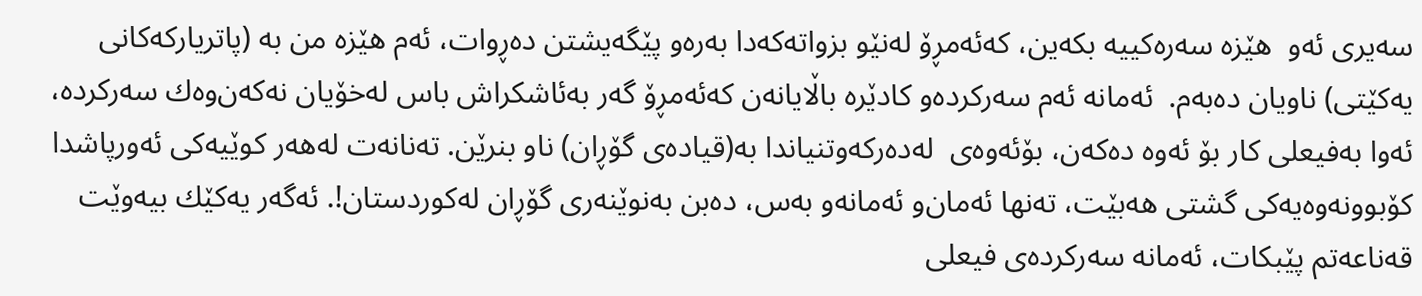سه‌یری ئه‌و  هێزه‌ سه‌ره‌كییه‌ بكه‌ین، كه‌ئه‌مڕۆ له‌نێو بزواته‌كه‌دا به‌ره‌و پێگه‌یشتن ده‌ڕوات، ئه‌م هێزه‌ من به‌ (پاتریاركه‌كانی یه‌كێتی) ناویان ده‌به‌م.  ئه‌مانه‌ ئه‌م سه‌ركرده‌‌و كادێره‌ باڵایانه‌ن كه‌ئه‌مڕۆ گه‌ر به‌ئاشكراش باس له‌خۆیان نه‌كه‌ن‌وه‌ك سه‌ركرده‌، ئه‌وا به‌فیعلی كار بۆ ئه‌وه‌ ده‌كه‌ن، بۆئه‌وه‌ی  له‌ده‌ركه‌وتنیاندا به‌(قیاده‌ی گۆڕان) ناو بنرێن. ته‌نانه‌ت له‌هه‌ر كوێیه‌كی ئه‌ورپاشدا كۆبوونه‌وه‌یه‌كی گشتی هه‌بێت، ته‌نها ئه‌مان‌و ئه‌مانه‌‌و به‌س، ده‌بن به‌نوێنه‌ری گۆڕان له‌كوردستان!. ئه‌گه‌ر یه‌كێك بیه‌وێت قه‌ناعه‌تم پێبكات، ئه‌مانه‌ سه‌ركرده‌ی فیعلی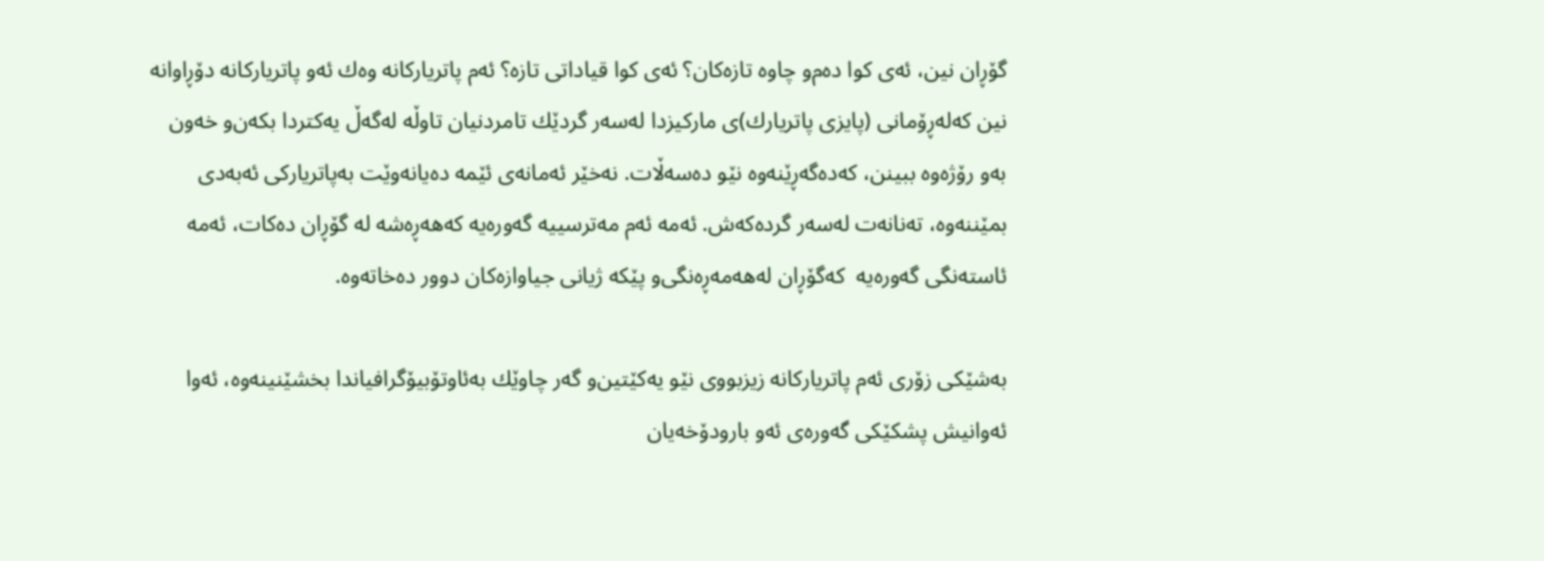گۆڕان نین، ئه‌ی كوا ده‌م‌و چاوه‌ تازه‌كان؟ ئه‌ی كوا قیاداتی تازه‌؟ ئه‌م پاتریاركانه‌ ‌وه‌ك ئه‌و پاتریاركانه‌ دۆڕاوانه‌ نین كه‌له‌ڕۆمانی (پایزی پاتریارك)ی ماركیزدا له‌سه‌ر گردێك تامردنیان تاوڵه‌ له‌گه‌ڵ یه‌كتردا بكه‌ن‌و خه‌ون به‌و رۆژه‌وه‌ ببینن، كه‌ده‌گه‌ڕێنه‌وه‌ نێو ده‌سه‌ڵات. نه‌خێر ئه‌مانه‌ی ئێمه‌ ده‌یانه‌وێت به‌پاتریاركی ئه‌به‌دی بمێننه‌وه‌، ته‌نانه‌ت له‌سه‌ر گرده‌كه‌ش. ئه‌مه‌ ئه‌م مه‌ترسییه‌ گه‌وره‌یه‌ كه‌هه‌ڕه‌شه‌ له‌ گۆڕان ده‌كات، ئه‌مه‌ ئاسته‌نگی گه‌وره‌یه‌  كه‌گۆڕان له‌هه‌مه‌ڕه‌نگی‌و پێكه‌ ژیانی جیاوازه‌كان دوور ده‌خاته‌وه‌.

به‌شێكی زۆری ئه‌م پاتریاركانه‌ زیزبووی نێو یه‌كێتین‌و گه‌ر چاوێك به‌ئاوتۆبیۆگرافیاندا بخشێنینه‌وه‌، ئه‌وا ئه‌وانیش پشكێكی گه‌وره‌ی ئه‌و بارودۆخه‌یان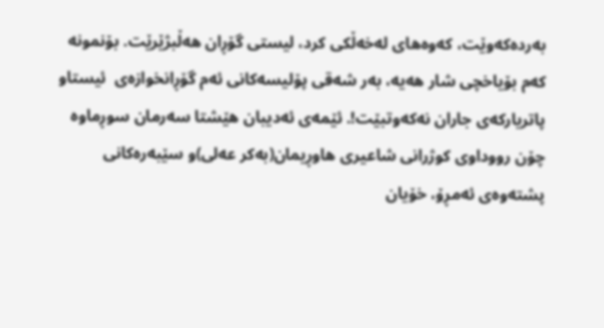به‌رده‌كه‌وێت، كه‌‌وه‌های له‌خه‌ڵكی كرد، لیستی گۆڕان هه‌ڵبژێرێت. بۆنمونه‌ كه‌م بۆیاخچی شار هه‌یه‌، به‌ر شه‌قی پۆلیسه‌كانی ئه‌م گۆڕانخوازه‌ی  ئیستاو پاتریاركه‌ی جاران نه‌كه‌وتبێت!. ئێمه‌ی ئه‌دیبان هێشتا سه‌رمان سوڕماوه‌ چۆن رووداوی كوژرانی شاعیری هاوڕیمان(به‌كر عه‌لی)و سێبه‌ره‌كانی پشته‌وه‌ی ئه‌مڕۆ، خۆیان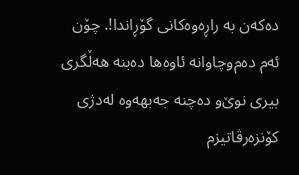د‌ه‌كه‌ن به‌ راڕه‌وه‌كانی گۆڕاندا!. چۆن ئه‌م ده‌م‌وچاوانه‌ ئاوه‌ها ده‌بنه‌ هه‌ڵگری بیری نوێ‌و ده‌چنه‌ جه‌بهه‌وه‌ له‌دژی كۆنزه‌رڤاتیزم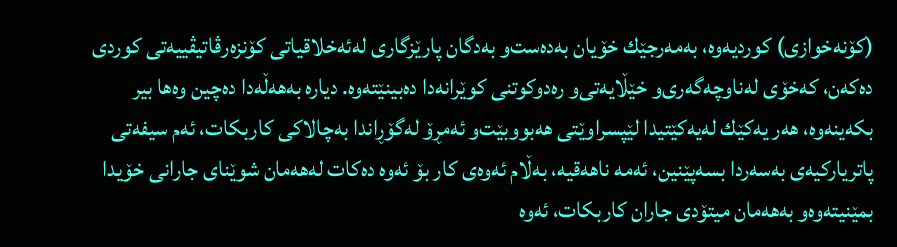(كۆنه‌خوازی) كوردیه‌وه‌، به‌مه‌رجێك خۆیان به‌ده‌ست‌و به‌دگان پارێزگاری له‌ئه‌خلاقیاتی كۆنزه‌رڤاتیڤییه‌تی كوردی ده‌كه‌ن، كه‌خۆی له‌ناوچه‌گه‌ری‌و خێڵایه‌تی‌و ره‌دوكوتنی كوێرانه‌دا ده‌بینێته‌وه‌. دیاره‌ به‌هه‌ڵه‌دا ده‌چین ‌وه‌ها بیر بكه‌ینه‌وه‌، هه‌ر یه‌كێك له‌یه‌كێتیدا لێپسراوێتی هه‌بووبێت‌و ئه‌مڕۆ له‌گۆڕاندا به‌چالاكی كاربكات، ئه‌م سیفه‌تی پاتریاركیه‌ی به‌سه‌ردا بسه‌پێنین، ئه‌مه‌ ناهه‌قیه‌، به‌ڵام ئه‌وه‌ی كار بۆ ئه‌وه‌ ده‌كات له‌هه‌مان شوێنای جارانی خۆیدا بمێنیته‌وه‌‌و به‌هه‌مان میتۆدی جاران كاربكات، ئه‌وه‌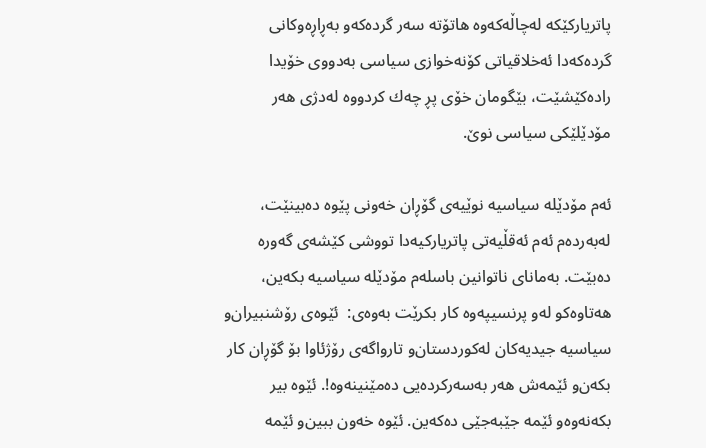پاتریاركێكه‌ له‌چاڵه‌كه‌وه‌ هاتۆته‌ سه‌ر گرده‌كه‌‌و به‌ڕاڕه‌وكانی گرده‌كه‌دا ئه‌خلاقیاتی كۆنه‌خوازی سیاسی به‌دووی خۆیدا راده‌كێشێت، بێگومان خۆی پڕ چه‌ك كردووه‌ له‌دژی هه‌ر مۆدێلێكی سیاسی نوێ.

ئه‌م مۆدێله‌ سیاسیه‌ نوێیه‌ی گۆڕان خه‌ونی پێوه‌ ده‌بینێت، له‌به‌رده‌م ئه‌م ئه‌قڵیه‌تی پاتریاركیه‌دا تووشی كێشه‌ی گه‌وره‌ ده‌بێت. به‌مانای ناتوانین باسله‌م مۆدێله‌ سیاسیه‌ بكه‌ین، هه‌تاوه‌كو له‌و پرنسیپه‌وه‌ كار بكرێت به‌وه‌ی:  ئێوه‌ی رۆشنبیران‌و سیاسیه‌ جیدیه‌كان له‌كوردستان‌و تارواگه‌ی رۆژئاوا بۆ گۆڕان كار بكه‌ن‌و ئێمه‌ش هه‌ر به‌سه‌ركرده‌یی ده‌مێنینه‌وه‌!. ئێوه‌ بیر بكه‌نه‌وه‌‌و ئێمه‌ جێبه‌جێی ده‌كه‌ین. ئێوه‌ خه‌ون ببین‌و ئێمه‌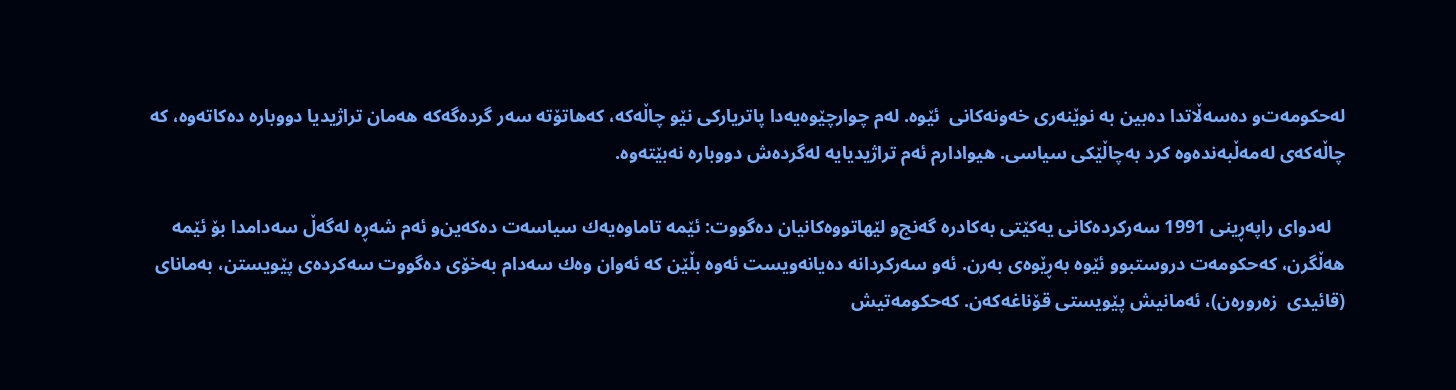له‌حكومه‌ت‌و ده‌سه‌ڵاتدا ده‌بین به‌ نوێنه‌ری خه‌ونه‌كانی  ئێوه‌. له‌م چوارچێوه‌یه‌دا پاتریاركی نێو چاڵه‌كه‌، كه‌هاتۆته‌ سه‌ر گرده‌گه‌كه‌ هه‌مان تراژیدیا دووباره‌ ده‌كاته‌وه‌، كه‌ چاڵه‌كه‌ی له‌مه‌ڵبه‌نده‌وه‌ كرد به‌چاڵێكی سیاسی. هیوادارم ئه‌م تراژیدیایه‌ له‌گرده‌ش دووباره‌ نه‌بێته‌وه‌.

   له‌دوای راپه‌ڕینی 1991 سه‌ركرده‌كانی یه‌كێتی به‌كادره‌ گه‌نج‌و لێهاتووه‌كانیان ده‌گووت: ئێمه‌ تاماوه‌یه‌ك سیاسه‌ت ده‌كه‌ین‌و ئه‌م شه‌ڕه‌ له‌گه‌ڵ سه‌دامدا بۆ ئێمه‌ هه‌ڵگرن، كه‌حكومه‌ت دروستبوو ئێوه‌ به‌ڕێوه‌ی به‌رن. ئه‌و سه‌ركردانه‌ ده‌یانه‌ویست ئه‌وه‌ بڵێن كه‌ ئه‌وان ‌وه‌ك سه‌دام به‌خۆی ده‌گووت سه‌كرده‌ی پێویستن، به‌مانای (قائیدی  زه‌روره‌ن)، ئه‌مانیش پێویستی قۆناغه‌كه‌ن. كه‌حكومه‌تیش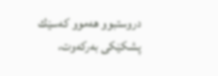دروستبوو هه‌موو كه‌سێك پشكێكی به‌ركه‌وت،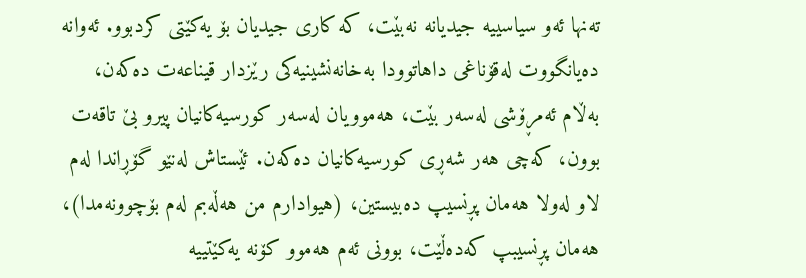ته‌نها ئه‌و سیاسییه‌ جیدیانه‌ نه‌بێت، كه‌ كاری جیدیان بۆ یه‌كێتی كردبوو. ئه‌وانه‌ ده‌یانگووت له‌قۆناغی داهاتوودا به‌خانه‌نشینیه‌كی رێزدار قیناعه‌ت ده‌كه‌ن، به‌ڵام ئه‌مڕۆشی له‌سه‌ر بێت، هه‌موویان له‌سه‌ر كورسیه‌كانیان پیرو بێ تاقه‌ت بوون، كه‌چی هه‌ر شه‌ڕی كورسیه‌كانیان ده‌كه‌ن. ئێستاش له‌نێو گۆڕاندا له‌م لاو له‌ولا هه‌مان پڕنسیپ ده‌بیستین، (هیوادارم من هه‌ڵه‌بم له‌م بۆچوونه‌مدا)، هه‌مان پڕنسیبپ كه‌ده‌ڵێت، بوونی ئه‌م هه‌موو كۆنه‌ یه‌كێتییه‌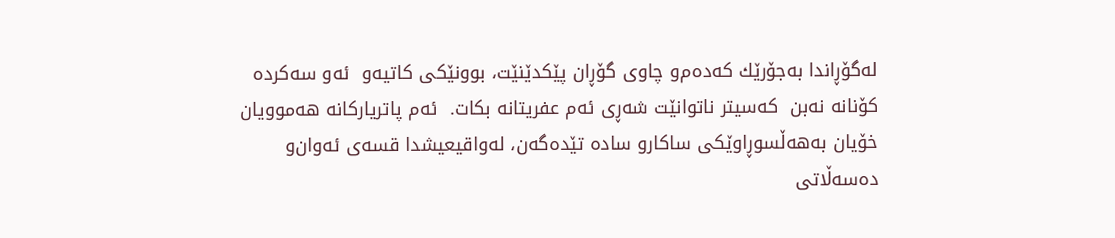له‌گۆڕاندا به‌جۆرێك كه‌ده‌م‌و چاوی گۆڕان پێكدێنێت، بوونێكی كاتیه‌‌و  ئه‌و سه‌كرده‌ كۆنانه‌ نه‌بن  كه‌سیتر ناتوانێت شه‌ڕی ئه‌م عفریتانه‌ بكات.  ئه‌م پاتریاركانه‌ هه‌موویان خۆیان به‌هه‌ڵسوڕاوێكی ساكار‌و ساده‌ تێده‌گه‌ن، له‌واقیعیشدا قسه‌ی ئه‌وان‌و ده‌سه‌ڵاتی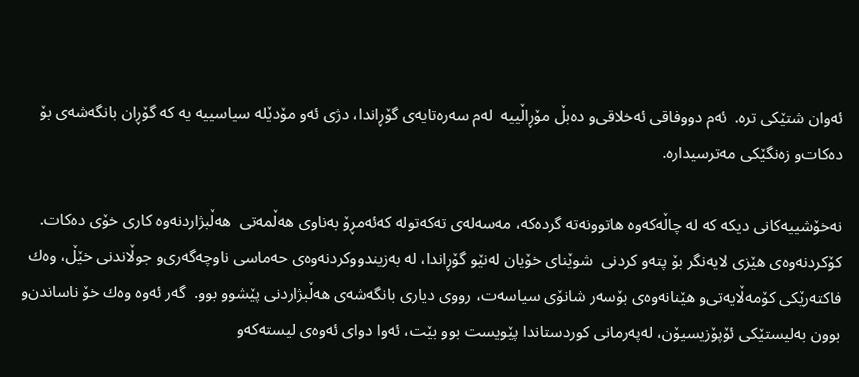ئه‌وان شتێكی تره‌.  ئه‌م دووفاقی ئه‌خلاقی‌و ده‌بڵ مۆڕاڵییه‌  له‌م سه‌ره‌تایه‌ی گۆڕاندا، دژی ئه‌و مۆدێله‌ سیاسییه‌ یه‌ كه‌ گۆڕان بانگه‌شه‌ی بۆ ده‌كات‌و زه‌نگێكی مه‌ترسیداره‌.

نه‌خۆشییه‌كانی دیكه‌ كه‌ له‌ چاڵه‌كه‌وه‌ هاتوونه‌ته‌ گرده‌كه‌، مه‌سه‌له‌ی ته‌كه‌توله‌ كه‌ئه‌مڕۆ به‌ناوی هه‌ڵمه‌تی  هه‌ڵبژاردنه‌وه‌ كاری خۆی ده‌كات. كۆكردنه‌وه‌ی هێزی لایه‌نگر بۆ پته‌و كردنی  شوێنای خۆیان له‌نێو گۆڕاندا، له‌ به‌زیندووكردنه‌وه‌ی حه‌ماسی ناوچه‌گه‌ری‌و جوڵاندنی خێڵ، ‌وه‌ك فاكته‌رێكی كۆمه‌ڵایه‌تی‌و هێنانه‌وه‌ی بۆسه‌ر شانۆی سیاسه‌ت، رووی دیاری بانگه‌شه‌ی هه‌ڵبژاردنی پێشوو بوو.  گه‌ر ئه‌وه‌ ‌وه‌ك خۆ ناساندن‌و بوون به‌لیستێكی ئۆپۆزیسیۆن، له‌په‌رمانی كوردستاندا پێویست بوو بێت، ئه‌وا دوای ئه‌وه‌ی لیسته‌كه‌‌و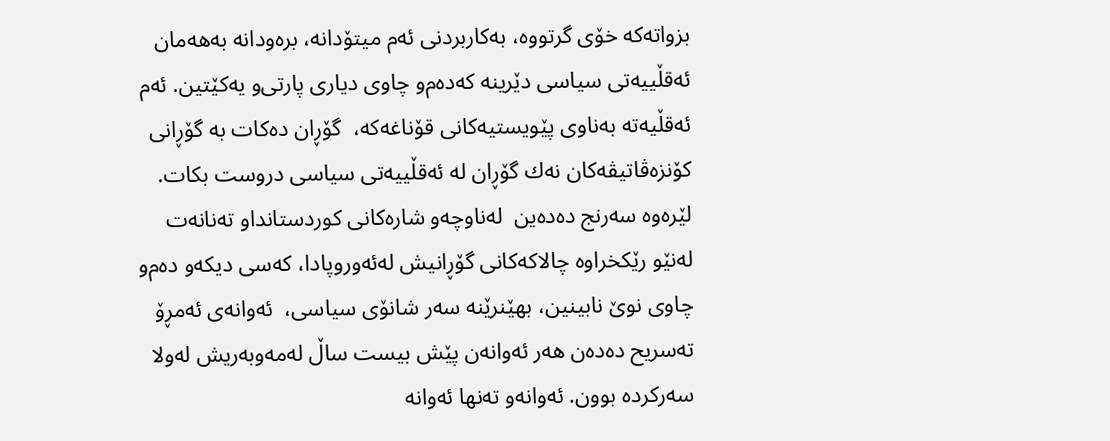بزواته‌كه‌ خۆی گرتووه‌، به‌كاربردنی ئه‌م میتۆدانه‌، بره‌ودانه‌ به‌هه‌مان ئه‌قڵییه‌تی سیاسی دێرینه‌ كه‌ده‌م‌و چاوی دیاری پارتی‌و یه‌كێتین. ئه‌م ئه‌قڵیه‌ته‌ به‌ناوی پێویستیه‌كانی قۆناغه‌كه‌،  گۆڕان ده‌كات به‌ گۆڕانی كۆنزه‌ڤاتیڤه‌كان نه‌ك گۆڕان له‌ ئه‌قڵییه‌تی سیاسی دروست بكات.  لێره‌وه‌ سه‌رنج ده‌ده‌ین  له‌ناوچه‌‌و شاره‌كانی كوردستاندا‌و ته‌نانه‌ت له‌نێو رێكخراوه‌ چالاكه‌كانی گۆڕانیش له‌ئه‌وروپادا، كه‌سی دیكه‌و ده‌م‌و چاوی نوێ نابینین، بهێنرێنه‌ سه‌ر شانۆی سیاسی،  ئه‌وانه‌ی ئه‌مڕۆ ته‌سریح ده‌ده‌ن هه‌ر ئه‌وانه‌ن پێش بیست ساڵ له‌مه‌وبه‌ریش له‌ولا سه‌ركرده‌ بوون. ئه‌وانه‌‌و ته‌نها ئه‌وانه‌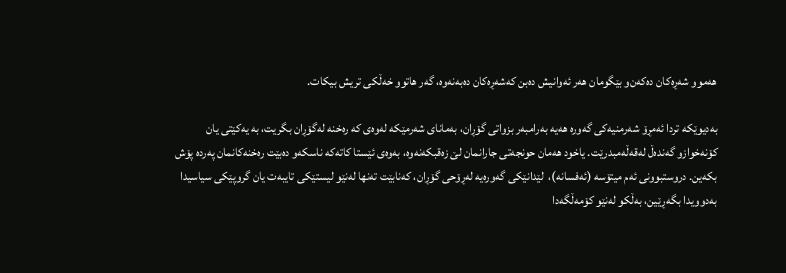هه‌موو شه‌ڕه‌كان ده‌كه‌ن‌و بێگومان هه‌ر ئه‌وانیش ده‌بن كه‌شه‌ڕه‌كان ده‌به‌نه‌وه‌، گه‌ر هاتوو خه‌ڵكی تریش بیكات.

به‌دیوێكه‌ تردا ئه‌مڕۆ شه‌رمنیه‌كی گه‌وره‌ هه‌یه‌ به‌رامبه‌ر بزواتی گۆڕان، به‌مانای شه‌رمێكه‌ له‌وه‌ی كه‌ ره‌خنه‌ له‌گۆڕان بگریت، به‌ یه‌كێتی یان كۆنه‌خواز‌و گه‌نده‌ڵ له‌قه‌ڵه‌مبدرێت. یاخود هه‌مان حونجه‌تی جارانمان لێ زه‌قبكه‌نه‌وه‌، به‌وه‌ی ئێستا كاته‌كه‌ ناسكه‌‌و ده‌بێت ره‌خنه‌كانمان په‌رده‌ پۆش بكه‌ین. دروستبوونی ئه‌م میتۆسه‌ (ئه‌فسانه‌)،  لێدانێكی گه‌وره‌یه‌ له‌ڕۆحی گۆڕان، كه‌نابێت ته‌نها له‌نێو لیستێكی تایبه‌ت یان گروپێكی سیاسیدا به‌دوویدا بگه‌ڕێین، به‌ڵكو له‌نێو كۆمه‌ڵگه‌دا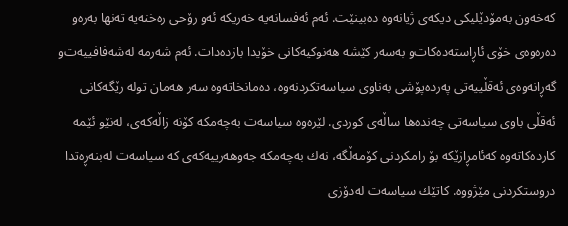كه‌خه‌ون به‌مۆدێلیكی دیكه‌ی ژیانه‌وه‌ ده‌بینێت. ئه‌م ئه‌فسانه‌یه‌ خه‌ریكه‌ ئه‌و رۆحی ره‌خنه‌یه‌ ته‌نها به‌ره‌و ده‌ره‌وه‌ی خۆی ئاڕاسته‌ده‌كات‌و به‌سه‌ر كێشه‌ هه‌نوكیه‌كانی خۆیدا بازده‌دات. ئه‌م شه‌رمه‌ له‌شه‌فافییه‌ت‌و گه‌ڕانه‌وه‌ی ئه‌قڵییه‌تی په‌رده‌پۆشی به‌ناوی سیاسه‌تكردنه‌وه‌، ده‌مانخاته‌وه‌ سه‌ر هه‌مان توله‌ رێگه‌كانی ئه‌قڵی باوی سیاسه‌تی چه‌نده‌ها ساڵه‌ی كوردی. لێره‌وه‌ سیاسه‌ت به‌چه‌مكه‌ كۆنه‌ زاڵه‌كه‌ی، له‌نێو ئێمه‌ كارده‌كاته‌وه‌ كه‌ئامڕازێكه‌ بۆ رامكردنی كۆمه‌ڵگه‌، نه‌ك به‌چه‌مكه‌ جه‌وهه‌رییه‌كه‌ی كه‌ سیاسه‌ت له‌بنه‌ڕه‌تدا دروستكردنی مێژووه‌. كاتێك سیاسه‌ت له‌دۆزی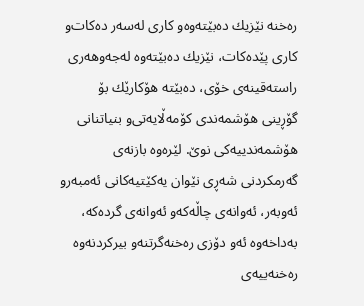ره‌خنه‌ نێزیك ده‌بێته‌وه‌‌و كاری له‌سه‌ر ده‌كات‌و كاری پێده‌كات، نێزیك ده‌بێته‌وه‌ له‌جه‌وهه‌ری راسته‌قینه‌ی خۆی، ده‌بێته‌ هۆكارێك بۆ گۆڕینی هۆشمه‌ندی كۆمه‌ڵایه‌تی‌و بنیاتنانی هۆشمه‌ندییه‌كی نوێ. لێره‌وه‌ بازنه‌ی گه‌رمكردنی شه‌ڕی نێوان یه‌كێتیه‌كانی ئه‌مبه‌ر‌و ئه‌وبه‌ر، ئه‌وانه‌ی چاڵه‌كه‌‌و ئه‌وانه‌ی گرده‌كه‌، به‌داخه‌وه‌ ئه‌و دۆزی ره‌خنه‌گرتنه‌‌و بیركردنه‌وه‌ ره‌خنه‌ییه‌ی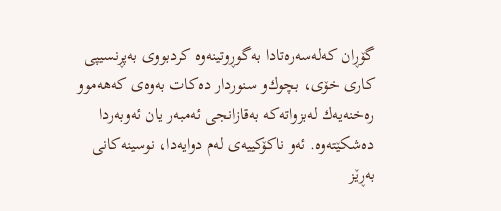گۆڕان كه‌له‌سه‌ره‌تادا به‌گوڕوتینه‌وه‌ كردبووی به‌پڕنسیپی كاری خۆی، بچوك‌و سنوردار ده‌كات به‌وه‌ی كه‌هه‌موو ره‌خنه‌یه‌ك له‌بزواته‌كه‌ به‌قازانجی ئه‌مبه‌ر یان ئه‌وبه‌ردا ده‌شكێته‌وه‌. ئه‌و ناكۆكییه‌ی له‌م دوایه‌دا، نوسینه‌كانی به‌ڕێز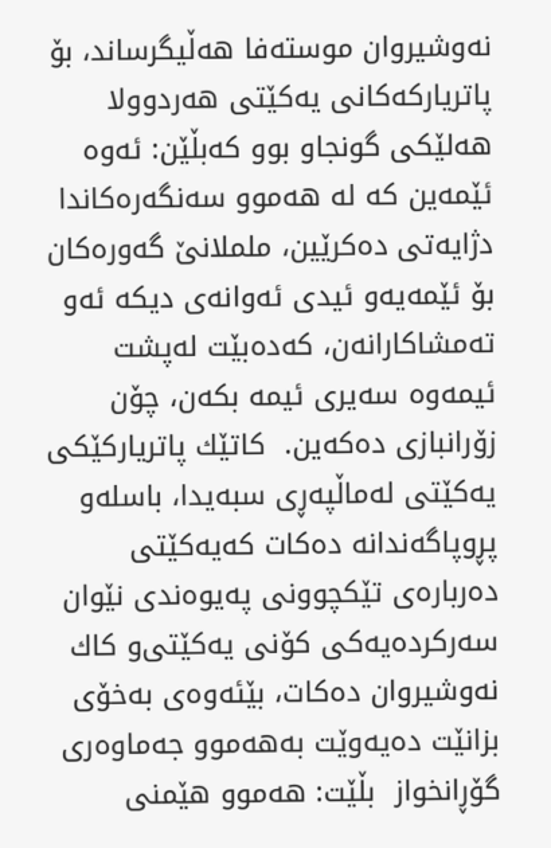نه‌وشیروان موسته‌فا هه‌ڵیگرساند، بۆ پاتریاركه‌كانی یه‌كێتی هه‌ردوولا هه‌لێكی گونجاو بوو كه‌بڵێن: ئه‌وه‌ ئێمه‌ین كه‌ له‌ هه‌موو سه‌نگه‌ره‌كاندا دژایه‌تی ده‌كرێین، ململانێ گه‌وره‌كان بۆ ئێمه‌یه‌‌و ئیدی ئه‌وانه‌ی دیكه‌ ئه‌و ته‌مشاكارانه‌ن، كه‌ده‌بێت له‌پشت ئیمه‌وه‌ سه‌یری ئیمه‌ بكه‌ن، چۆن زۆرانبازی ده‌كه‌ین.  كاتێك پاتریاركێكی یه‌كێتی له‌ماڵپه‌ڕی سبه‌یدا، باسله‌و پڕوپاگه‌ندانه‌ ده‌كات كه‌یه‌كێتی ده‌رباره‌ی تێكچوونی په‌یوه‌ندی نێوان سه‌ركرده‌یه‌كی كۆنی یه‌كێتی‌و كاك نه‌وشیروان ده‌كات، بێئه‌وه‌ی به‌خۆی بزانێت ده‌یه‌وێت به‌هه‌موو جه‌ماوه‌ری گۆڕانخواز  بڵێت: هه‌موو هێمنی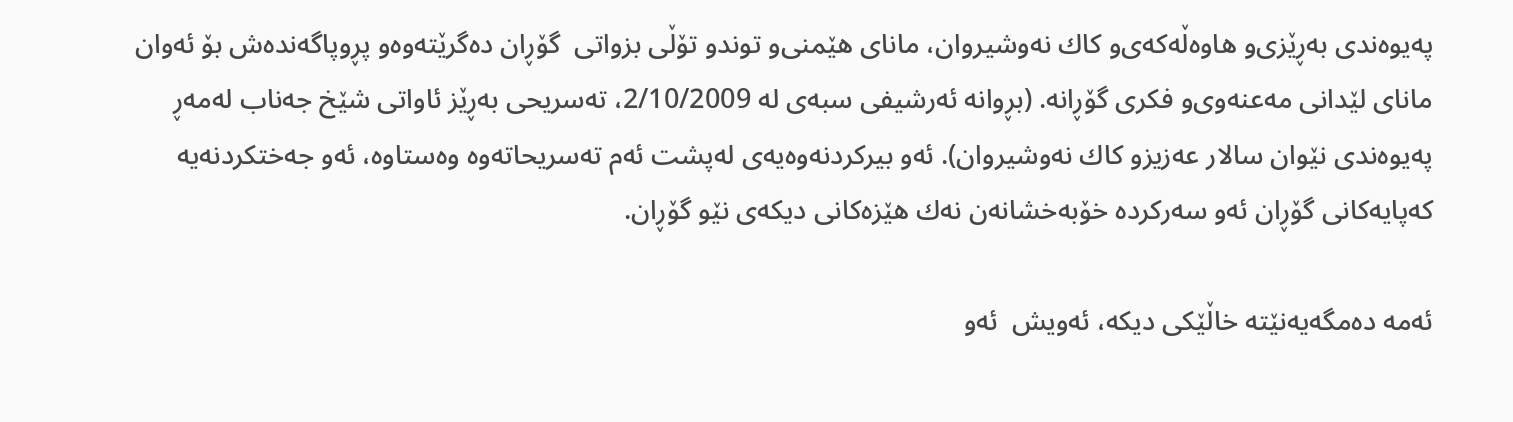په‌یوه‌ندی به‌ڕێزی‌و هاوه‌ڵه‌كه‌ی‌و كاك نه‌وشیروان، مانای هێمنی‌و توندو تۆڵی بزواتی  گۆڕان ده‌گرێته‌وه‌‌و پڕوپاگه‌نده‌ش بۆ ئه‌وان مانای لێدانی مه‌عنه‌وی‌و فكری گۆڕانه‌. (بڕوانه‌ ئه‌رشیفی سبه‌ی له‌ 2/10/2009، ته‌سریحی به‌ڕێز ئاواتی شێخ جه‌ناب له‌مه‌ڕ په‌یوه‌ندی نێوان سالار عه‌زیز‌و كاك نه‌وشیروان). ئه‌و بیركردنه‌وه‌یه‌ی له‌پشت ئه‌م ته‌سریحاته‌وه‌ ‌وه‌ستاوه‌، ئه‌و جه‌ختكردنه‌یه‌ كه‌پایه‌كانی گۆڕان ئه‌و سه‌ركرده‌ خۆبه‌خشانه‌ن نه‌ك هێزه‌كانی دیكه‌ی نێو گۆڕان.

ئه‌مه‌ ده‌مگه‌یه‌نێته‌ خاڵێكی دیكه‌، ئه‌ویش  ئه‌و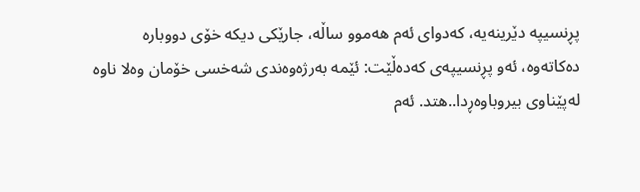پڕنسیپه‌ دێرینه‌یه‌، كه‌دوای ئه‌م هه‌موو ساڵه‌، جارێكی دیكه‌ خۆی دووباره‌ ده‌كاته‌وه‌، ئه‌و پڕنسیپه‌ی كه‌ده‌ڵێت: ئێمه‌ به‌رژه‌وه‌ندی شه‌خسی خۆمان ‌وه‌لا ناوه‌ له‌پێناوی بیروباوه‌ڕدا..هتد. ئه‌م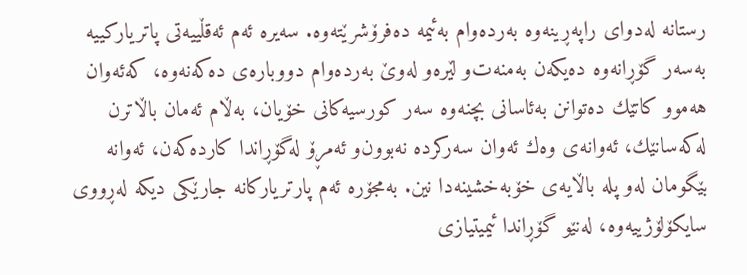رستانه‌ له‌دوای راپه‌ڕینه‌وه‌ به‌رده‌وام به‌ئیمه‌ ده‌فرۆشرێته‌وه‌. سه‌یره‌ ئه‌م ئه‌قڵییه‌تی پاتریاركییه‌ به‌سه‌ر گۆڕانه‌وه‌ ده‌یكه‌ن به‌منه‌ت‌و لێره‌و له‌وێ به‌رده‌وام دووباره‌ی ده‌كه‌نه‌وه‌، كه‌ئه‌وان هه‌موو كاتێك ده‌توانن به‌ئاسانی بچنه‌وه‌ سه‌ر كورسیه‌كانی خۆیان، به‌ڵام ئه‌مان باڵاترن له‌كه‌سانێك، ئه‌وانه‌ی ‌وه‌ك ئه‌وان سه‌ركرده‌ نه‌بوون‌و ئه‌مڕۆ له‌گۆڕاندا كارده‌كه‌ن، ئه‌وانه‌ بێگومان له‌و پله‌ باڵایه‌ی خۆبه‌خشینه‌دا نین. به‌مجۆره‌ ئه‌م پارتریاركانه‌ جارێكی دیكه‌ له‌ڕووی سایكۆلۆژییه‌وه‌، له‌نێو گۆڕاندا ئیمیتیازی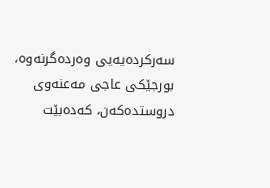سه‌ركرده‌یه‌یی ‌وه‌رده‌گرنه‌وه‌، بورجێكی عاجی مه‌عنه‌وی  دروستده‌كه‌ن، كه‌ده‌بێت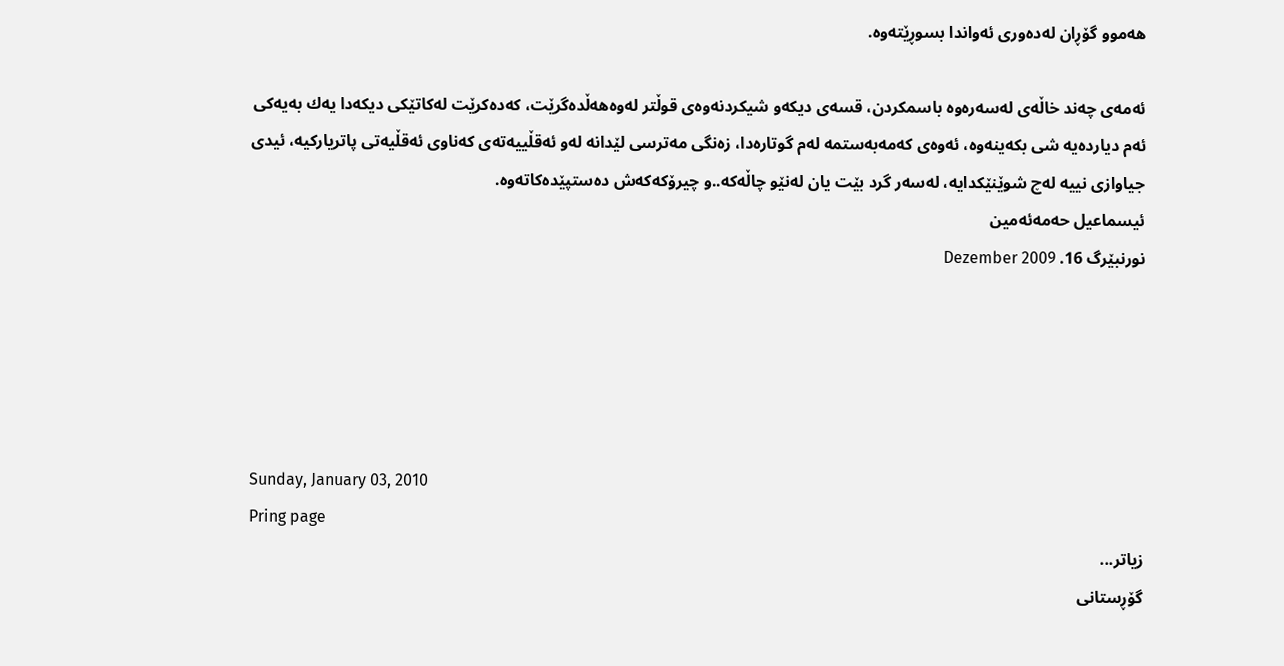هه‌موو گۆڕان له‌ده‌وری ئه‌واندا بسوڕێته‌وه‌.

ئه‌مه‌ی چه‌ند خاڵه‌ی له‌سه‌ره‌وه‌ باسمكردن، قسه‌ی دیكه‌‌و شیكردنه‌وه‌ی قوڵتر له‌وه‌هه‌ڵده‌گرێت، كه‌ده‌كرێت له‌كاتێكی دیكه‌دا یه‌ك به‌یه‌كی ئه‌م دیارده‌یه‌ شی بكه‌ینه‌وه‌، ئه‌وه‌ی كه‌مه‌به‌ستمه‌ له‌م گوتاره‌دا، زه‌نگی مه‌ترسی لێدانه‌ له‌و ئه‌قڵییه‌ته‌ی كه‌ناوی ئه‌قڵیه‌تی پاتریاركیه‌، ئیدی جیاوازی نییه‌ له‌چ شوێنێكدایه‌، له‌سه‌ر گرد بێت یان له‌نێو چاڵه‌كه‌..و چیرۆكه‌كه‌ش ده‌ستپێده‌كاته‌وه‌.
ئیسماعیل حه‌مه‌ئه‌مین
نورنبێرگ 16. Dezember 2009





Sunday, January 03, 2010
Pring page
زیاتر...
گۆڕستانی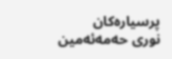پرسیاره‌كان
نوری حه‌مه‌ئه‌مین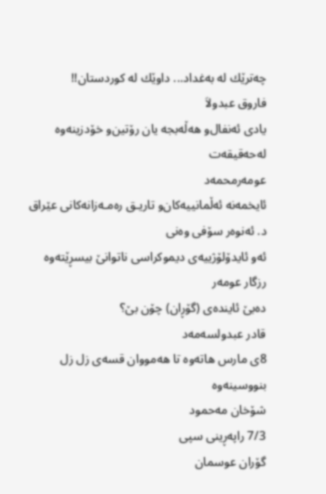چه‌ترێك له‌ به‌غداد... داوێك له‌ كوردستان!!
فاروق عبدولاَ
یادی‌ ئه‌نفال‌و هه‌ڵه‌بجه‌ یان رۆتین‌و خۆدزینه‌وه‌ له‌حه‌قیقه‌ت
عومه‌رمحمه‌د
ئایخمه‌نه‌ ئه‌ڵمانییه‌كان‌و تاریـق ره‌مـه‌زانه‌كانی عێراق
د. ئه‌نوه‌ر سۆفی وه‌نی
ئه‌و ئایدۆلۆژییه‌ی دیموكراسی ناتوانێ بیسڕێته‌وه‌
رزگار عومه‌ر
ده‌بێ ئاینده‌ی (گۆڕان) چۆن بێ؟
قادر عبدولسه‌مه‌د
8ی‌ مارس هاته‌وه‌ تا هه‌مووان قسه‌ی‌ زل زل بنووسینه‌وه‌
شۆخان مه‌حمود
7/3 راپه‌ڕینی‌ سپی‌
گۆران عوسمان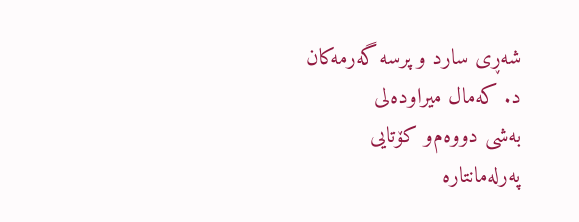شه‌ڕی سارد و پرسه‌ گه‌رمه‌كان
د. كه‌مال میراوده‌لی
به‌شی‌ دووه‌م‌و كۆتایی‌
په‌رله‌مانتاره‌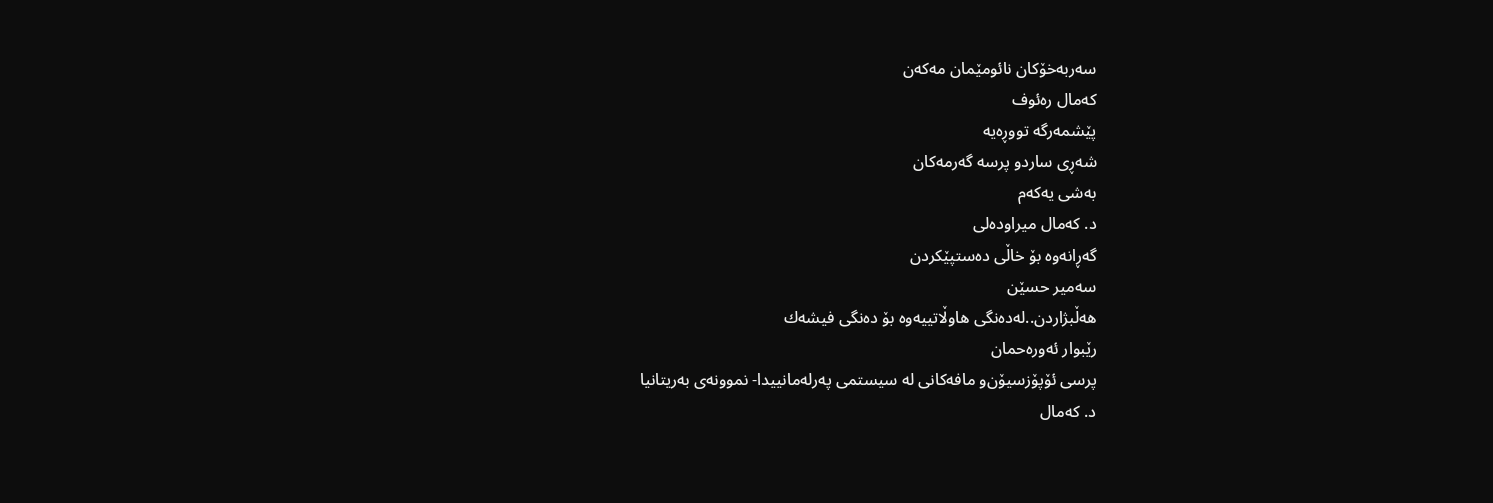سه‌ربه‌خۆكان نائومێمان مه‌كه‌ن
كه‌مال ره‌ئوف
پێشمه‌رگه‌ تووڕه‌یه‌
شه‌ڕی ساردو پرسه‌ گه‌رمه‌كان
به‌شی‌ یه‌كه‌م
د. كه‌مال میراوده‌لی
گه‌ڕانه‌وه‌ بۆ خاڵی‌ ده‌ستپێكردن
سه‌میر حسێن
هه‌ڵبژاردن..له‌ده‌نگی‌ هاوڵاتییه‌وه‌ بۆ ده‌نگی‌ فیشه‌ك
رێبوار ئه‌وره‌حمان
پرسی ئۆپۆزسیۆن‌و مافه‌كانی له‌ سیستمی په‌ر‌له‌مانییدا- نموونه‌ی به‌ریتانیا
د. كه‌مال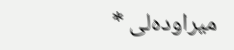میراوده‌لی *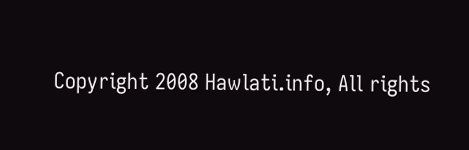Copyright 2008 Hawlati.info, All rights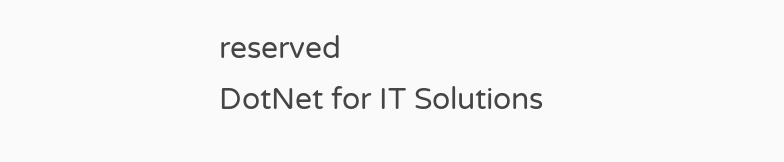reserved
DotNet for IT Solutions